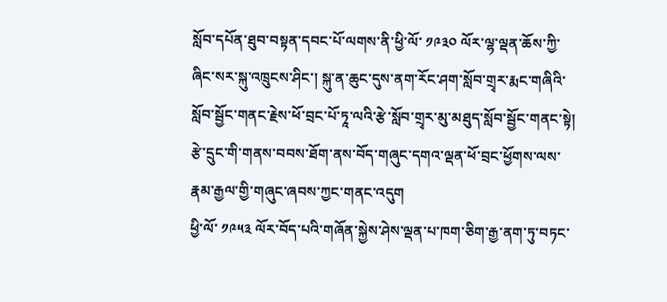སློབ་དཔོན་ཐུབ་བསྟན་དབང་པོ་ལགས་ནི་ཕྱི་ལོ་ ༡༩༣༠ ལོར་ལྷ་ལྡན་ཆོས་ཀྱི་ཞིང་སར་སྐུ་འཁྲུངས་ཤིང་། སྐུ་ན་ཆུང་དུས་ནག་རོང་ཤག་སློབ་གྲྭར་རྨང་གཞིའི་སློབ་སྦྱོང་གནང་རྗེས་ཕོ་བྲང་པོ་ཏཱ་ལའི་རྩེ་སློབ་གྲྭར་མུ་མཐུད་སློབ་སྦྱོང་གནང་སྟེ། རྩེ་དྲུང་གི་གནས་བབས་ཐོག་ནས་བོད་གཞུང་དགའ་ལྡན་ཕོ་བྲང་ཕྱོགས་ལས་རྣམ་རྒྱལ་གྱི་གཞུང་ཞབས་ཀྱང་གནང་འདུག
ཕྱི་ལོ་ ༡༩༥༣ ལོར་བོད་པའི་གཞོན་སྐྱེས་ཤེས་ལྡན་པ་ཁག་ཅིག་རྒྱ་ནག་ཏུ་བཏང་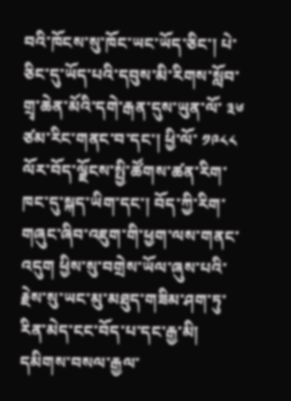བའི་ཁོངས་སུ་ཁོང་ཡང་ཡོད་ཅིང་། པེ་ཅིང་དུ་ཡོད་པའི་དབུས་མི་རིགས་སློབ་གྲྭ་ཆེན་མོའི་དགེ་རྒན་དུས་ཡུན་ལོ་ ༣༦ ཙམ་རིང་གནང་བ་དང་། ཕྱི་ལོ་ ༡༩༨༨ ལོར་བོད་ལྗོངས་སྤྱི་ཚོགས་ཚན་རིག་ཁང་དུ་སྐད་ཡིག་དང་། བོད་ཀྱི་རིག་གཞུང་ཞིབ་འཇུག་གི་ཕྱག་ལས་གནང་འདུག ཕྱིས་སུ་བགྲེས་ཡོལ་ཞུས་པའི་རྗེས་སུ་ཡང་མུ་མཐུད་གཟིམ་ཤག་ཏུ་རིན་མེད་ངང་བོད་པ་དང་རྒྱ་མི། དམིགས་བསལ་རྒྱལ་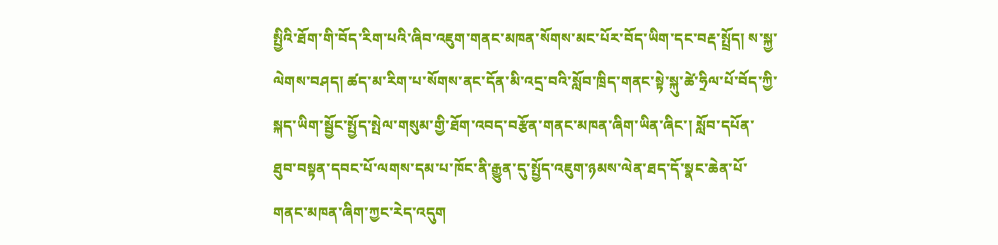སྤྱིའི་ཐོག་གི་བོད་རིག་པའི་ཞིབ་འཇུག་གནང་མཁན་སོགས་མང་པོར་བོད་ཡིག་དང་བརྡ་སྤྲོད། ས་སྐྱ་ལེགས་བཤད། ཚད་མ་རིག་པ་སོགས་ནང་དོན་མི་འདྲ་བའི་སློབ་ཁྲིད་གནང་སྟེ་སྐུ་ཚེ་ཧྲིལ་པོ་བོད་ཀྱི་སྐད་ཡིག་སྦྱོང་སྤྱོད་སྤེལ་གསུམ་གྱི་ཐོག་འབད་བརྩོན་གནང་མཁན་ཞིག་ཡིན་ཞིང་། སློབ་དཔོན་ཐུབ་བསྟན་དབང་པོ་ལགས་དམ་པ་ཁོང་ནི་རྒྱུན་དུ་སྤྱོད་འཇུག་ཉམས་ལེན་ཐད་དོ་སྣང་ཆེན་པོ་གནང་མཁན་ཞིག་ཀྱང་རེད་འདུག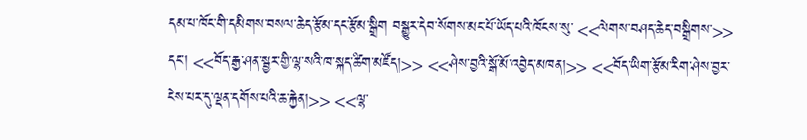དམ་པ་ཁོང་གི་དམིགས་བསལ་ཆེད་རྩོམ་དང་རྩོམ་སྒྲིག བསྒྱུར་དེབ་སོགས་མང་པོ་ཡོད་པའི་ཁོངས་སུ་ <<ལེགས་བཤད་ཆེད་བསྒྲིགས་>> དང་། <<བོད་རྒྱ་ཤན་སྦྱར་གྱི་ལྷ་སའི་ཁ་སྐད་ཚིག་མཛོད།>> <<ཤེས་བྱའི་སྒོ་མོ་འབྱེད་མཁན།>> <<བོད་ཡིག་རྩོམ་རིག་ཤེས་བྱར་ངེས་པར་དུ་ལྡན་དགོས་པའི་ཆ་རྐྱེན།>> <<ལྷ་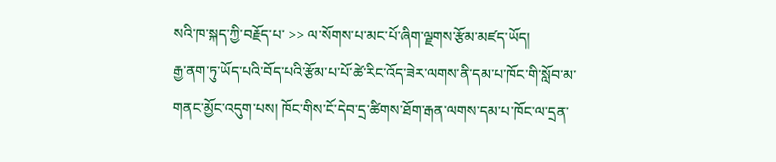སའི་ཁ་སྐད་ཀྱི་བརྗོད་པ་ >> ལ་སོགས་པ་མང་པོ་ཞིག་ལྗགས་རྩོམ་མཛད་ཡོད།
རྒྱ་ནག་ཏུ་ཡོད་པའི་བོད་པའི་རྩོམ་པ་པོ་ཚེ་རིང་འོད་ཟེར་ལགས་ནི་དམ་པ་ཁོང་གི་སློབ་མ་གནང་མྱོང་འདུག་པས། ཁོང་གིས་ངོ་དེབ་དྲ་ཚིགས་ཐོག་རྒན་ལགས་དམ་པ་ཁོང་ལ་དྲན་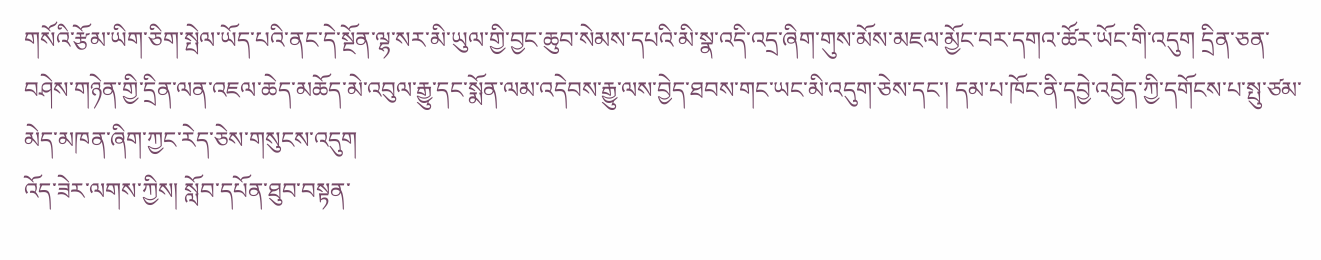གསོའི་རྩོམ་ཡིག་ཅིག་སྤེལ་ཡོད་པའི་ནང་དེ་སྔོན་ལྷ་སར་མི་ཡུལ་གྱི་བྱང་ཆུབ་སེམས་དཔའི་མི་སྣ་འདི་འདྲ་ཞིག་གུས་མོས་མཇལ་མྱོང་བར་དགའ་ཚོར་ཡོང་གི་འདུག དྲིན་ཅན་བཤེས་གཉེན་གྱི་དྲིན་ལན་འཇལ་ཆེད་མཆོད་མེ་འབུལ་རྒྱུ་དང་སྨོན་ལམ་འདེབས་རྒྱུ་ལས་བྱེད་ཐབས་གང་ཡང་མི་འདུག་ཅེས་དང་། དམ་པ་ཁོང་ནི་དབྱེ་འབྱེད་ཀྱི་དགོངས་པ་སྤུ་ཙམ་མེད་མཁན་ཞིག་ཀྱང་རེད་ཅེས་གསུངས་འདུག
འོད་ཟེར་ལགས་ཀྱིས། སློབ་དཔོན་ཐུབ་བསྟན་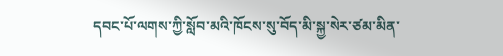དབང་པོ་ལགས་ཀྱི་སློབ་མའི་ཁོངས་སུ་བོད་མི་སྐྱ་སེར་ཙམ་མིན་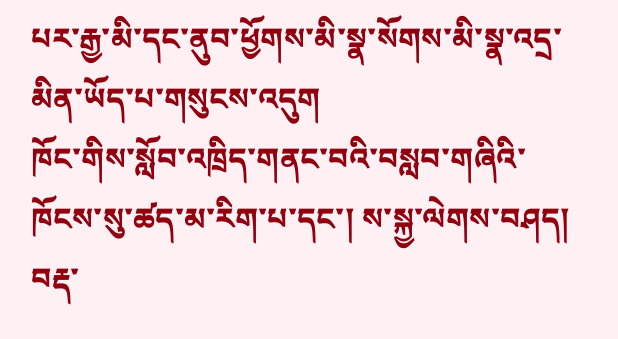པར་རྒྱ་མི་དང་ནུབ་ཕྱོགས་མི་སྣ་སོགས་མི་སྣ་འདྲ་མིན་ཡོད་པ་གསུངས་འདུག
ཁོང་གིས་སློབ་འཁྲིད་གནང་བའི་བསླབ་གཞིའི་ཁོངས་སུ་ཚད་མ་རིག་པ་དང་། ས་སྐྱ་ལེགས་བཤད། བརྡ་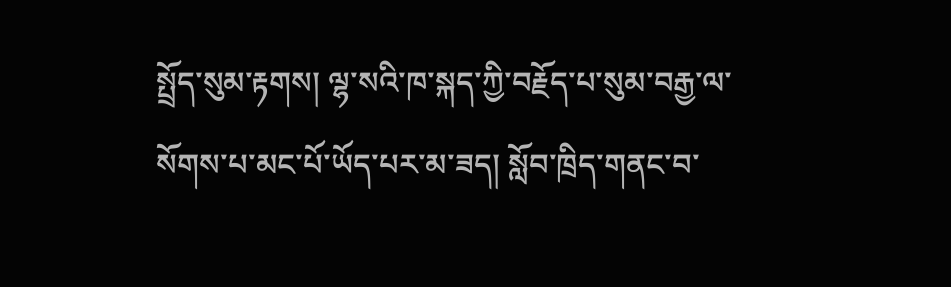སྤྲོད་སུམ་རྟགས། ལྷ་སའི་ཁ་སྐད་ཀྱི་བརྗོད་པ་སུམ་བརྒྱ་ལ་སོགས་པ་མང་པོ་ཡོད་པར་མ་ཟད། སློབ་ཁྲིད་གནང་བ་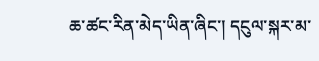ཆ་ཚང་རིན་མེད་ཡིན་ཞིང་། དངུལ་སྐར་མ་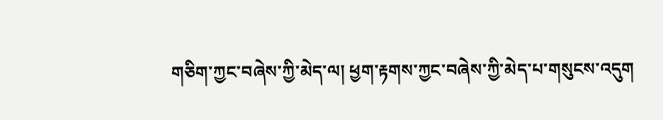གཅིག་ཀྱང་བཞེས་ཀྱི་མེད་ལ། ཕྱག་རྟགས་ཀྱང་བཞེས་ཀྱི་མེད་པ་གསུངས་འདུག